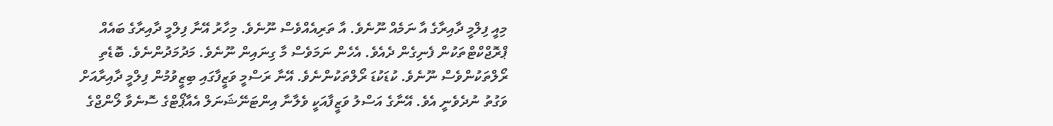މިއީ ފިލްމީ ދާއިރާގެ އާ ނަމެއް ނޫނެވެ. އާ ތަރިއެއްވެސް ނޫނެވެ. މިހާރު އޭނާ ފިލްމީ ދާއިރާގެ ބައެއް ޕްރޮޖްކްޓްތަކުން ފެނިގެން ދެއެވެ. އެހެން ނަމަވެސް މާ ގިނައިން ނޫނެވެ. މަދުމަދުންނެވެ. ބޮޑެތި ރޯލްތަކުންވެސް ނޫނެވެ. ކުޑަކުޑަ ރޯލްތަކުންނެވެ. އޭނާ ރަސްމީ ވަޒީފާގައި ބިޒީވުމުން ފިލްމީ ދާއިރާއަށް ވަގުތު ނުދެވެނީ އެވެ. އޭނާގެ އަސްލު ވަޒީފާއަކީ ވެލާނާ އިންޓަނޭޝަނަލް އެއާޕޯޓްގެ ސޮނެވާ ލޯންޖްގެ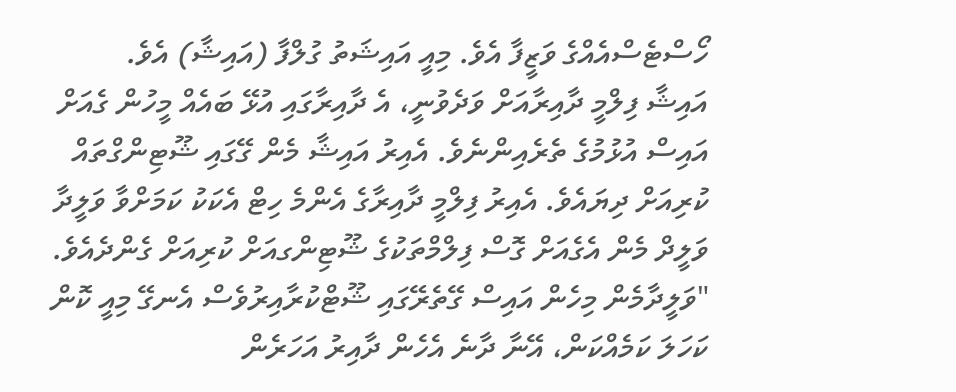ހޯސްޓެސްއެއްގެ ވަޒީފާ އެވެ. މިއީ އައިޝަތު ގުލްފާ (އައިޝާ) އެވެ.
އައިޝާ ފިލްމީ ދާއިރާއަށް ވަދެވުނީ، އެ ދާއިރާގައި އުޅޭ ބައެއް މީހުން ގެއަށް އައިސް އުޅުމުގެ ތެރެއިންނެވެ. އެއިރު އައިޝާ މެން ގޭގައި ޝޫޓިންގްތައް ކުރިއަށް ދިޔައެވެ. އެއިރު ފިލްމީ ދާއިރާގެ އެންމެ ހިޓް އެކަކު ކަމަށްވާ ވަލީދާ ވަލީދް މެން އެގެއަށް ގޮސް ފިލްމްތަކުގެ ޝޫޓިންގއަށް ކުރިއަށް ގެންދެއެވެ.
"ވަލީދާމެން މިހެން އައިސް ގޭތެރޭގައި ޝޫޓްކުރާއިރުވެސް އެނގޭ މިއީ ކޮން ކަހަލަ ކަމެއްކަން، އޭނާ ދާނެ އެހެން ދާއިރު އަހަރެން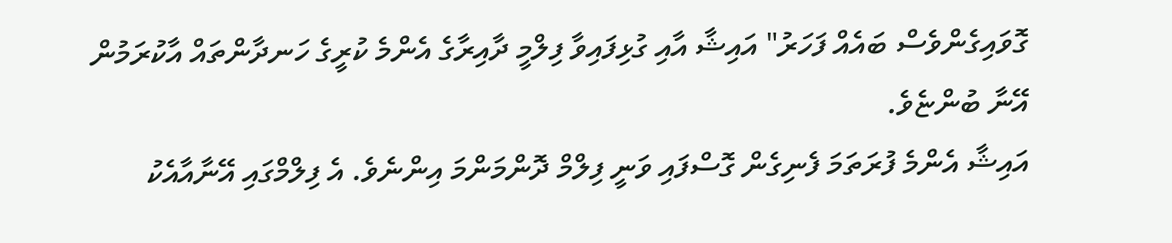ގޮވައިގެންވެސް ބައެއް ފަހަރު" އައިޝާ އާއި ގުޅިފައިވާ ފިލްމީ ދާއިރާގެ އެންމެ ކުރީގެ ހަނދާންތައް އާކުރަމުން އޭނާ ބުންޏެވެ.
އައިޝާ އެންމެ ފުރަތަމަ ފެނިގެން ގޮސްފައި ވަނީ ފިލްމް ދޮންމަންމަ އިންނެވެ. އެ ފިލްމްގައި އޭނާއާއެކު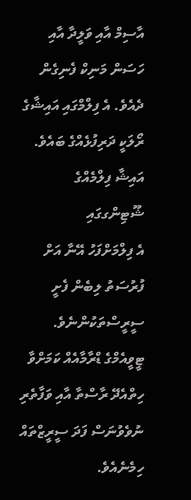އާސިމް އާއި ވަލީދާ އާއި ހަސަން މަނިކް ފެނިގެން ދެއެވެ. އެ ފިލްމްގައި އައިޝާގެ ރޯލަކީ ދަރިފުޅެއްގެ ބައެވެ.
އައިޝާ ފިލްމެއްގެ ޝޫޓިންގގައި
އެ ފިލްމަށްފަހު އޭނާ އަށް ފުރުސަތު ލިބެން ފެށީ ސީރީސްތަކުންނެވެ. ޓީވީއެމްގެ ޑްރާމާއެއް ކަމަށްވާ ހިތްއެދޭ ރާސްތާ އާއި ވަފާތެރި ނުވެވުނަސް ފަދަ ސީރީޒްތައް ހިމެނެއެވެ.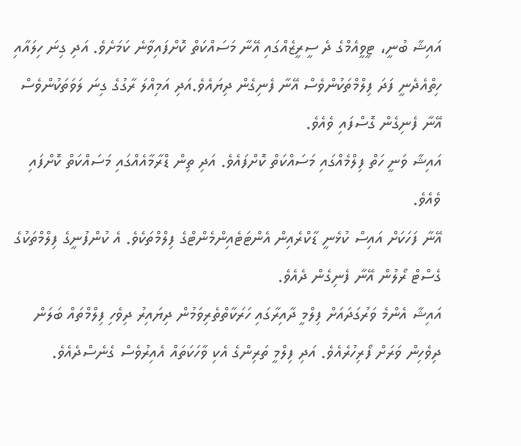އައިޝާ ބުނީ، ޓީވީއެމްގެ ދެ ސީރީޒެއްގައި އޭނާ މަސައްކަތް ކޮށްފައިވާނެ ކަމަށެވެ. އަދި ގިނަ ހިލައާއި ހިތްއެދެނީ ފަދަ ފިލްމްތަކުންވެސް އޭނާ ފެނިގެން ދިޔައެވެ.އަދި އަމިއްލަ ރާގުގެ ގިނަ ލަވަތަކުންވެސް އޭނާ ފެނިގެން ގޮސްފައި ވެއެވެ.
އައިޝާ ވަނީ ހަތް ފިލްމެއްގައި މަސައްކަތް ކޮށްފައެވެ. އަދި ތިން ޑްރާމާއެއްގައި މަސައްކަތް ކޮށްފައި ވެއެވެ.
އޭނާ ފަހަކަށް އައިސް ކުޅެނީ ޑާކްރެއިން އެންޓަޓެއިންމެންޓްގެ ފިލްމްތަކެވެ. އެ ކުންފުނީގެ ފިލްމްތަކުގެ ގެސްޓް ރޯލުން އޭނާ ފެނިގެން ދެއެވެ.
އައިޝާ އެންމެ ވަރުގަދައަށް ފިލްމީ ދާއިރާގައި ހަރަކާތްތެރިވަމުން ދިޔައިރު ދިވެހި ފިލްމްތައް ބަލަން ދިވެހިން ވަރަށް ފޯރިހުރެއެވެ. އަދި ފިލްމީ ތަރިންގެ އެކި ވާހަކަތައް އެއިރުވެސް ގެނެސްދެއެވެ.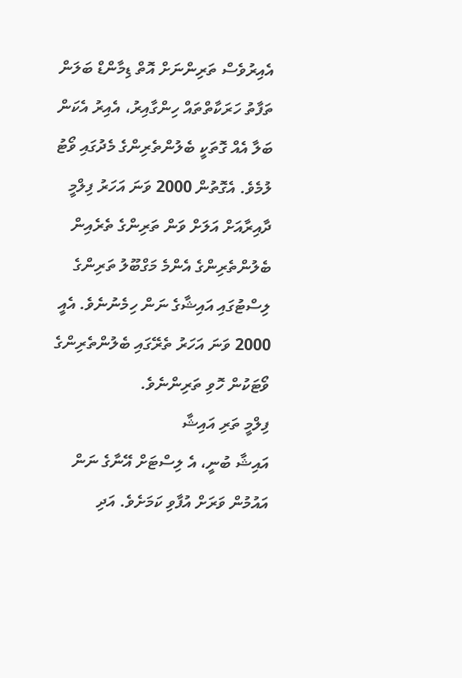އެއިރުވެސް ތަރިންނަށް އޮތް ޑިމާންޑް ބަލަން ތަފާތު ހަރަކާތްތައް ހިންގާއިރު، އެއިރު އެކަން ބަލާ އެއް ގޮތަކީ ބެލުންތެރިންގެ މެދުގައި ވޯޓު ލުމެވެ. އެގޮތުން 2000 ވަނަ އަހަރު ފިލްމީ ދާއިރާއަށް އަލަށް ވަން ތަރިންގެ ތެރެއިން ބެލުންތެރިންގެ އެންމެ މަގްބޫލު ތަރިންގެ ލިސްޓުގައި އައިޝާގެ ނަން ހިމެނުނެވެ. އެއީ 2000 ވަނަ އަހަރު ތެރޭގައި ބެލުންތެރިންގެ ވޯޓަކުން ހޮވި ތަރިންނެވެ.
ފިލްމީ ތަރި އައިޝާ
އައިޝާ ބުނީ، އެ ލިސްޓަށް އޭނާގެ ނަން އައުމުން ވަރަށް އުފާވި ކަމަށެވެ. އަދި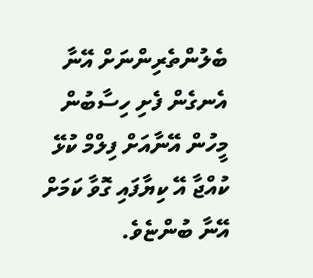ބެލުންތެރިންނަށް އޭނާ އެނގެން ފެށި ހިސާބުން މީހުން އޭނާއަށް ފިލްމް ކުޅޭ ކުއްޖާ އޭ ކިޔާފައި ގޮވާ ކަމަށް އޭނާ ބުންޏެވެ.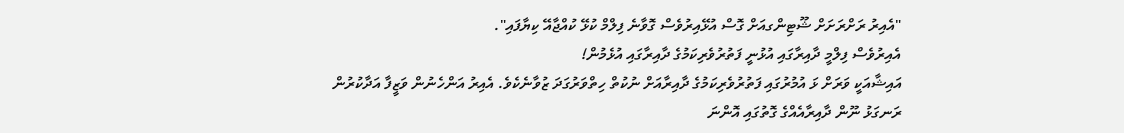"އެއިރު ރަށްރަށަށް ޝޫޓިންގއަށް ގޮސް އުޅޭއިރުވެސް ގޮވާނެ ފިލްމް ކުޅޭ ކުއްޖާއޭ ކިޔާފައި".
އެއިރުވެސް ފިލްމީ ދާއިރާގައި އުޅުނީ ފަތުރުވެރިކަމުގެ ދާއިރާގައި އުޅެމުން!
އައިޝާއަކީ ވަރަށް ޅަ އުމުރުގައި ފަތުރުވެރިކަމުގެ ދާއިރާއަށް ނުކުތް ހިތްވަރުގަދަ ޒުވާނެކެވެ. އެއިރު އަންހެނުން ވަޒީފާ އަދާކުރުން ރަނގަޅު ނޫން ދާއިރާއެއްގެ ގޮތުގައި އޮންނަ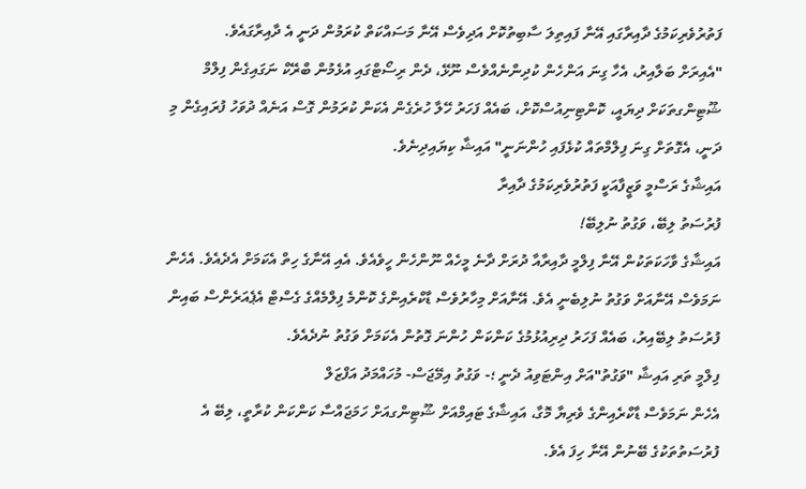ފަތުރުވެރިކަމުގެ ދާއިރާގައި އޭނާ ފައިތިލަ ސާބިތުކޮށް އަދިވެސް އޭނާ މަސައްކަތް ކުރަމުން ދަނީ އެ ދާއިރާގައެވެ.
"އެއިރަށް ބަލާއިރު، އެހާ ގިނަ އަންހެން ކުދިންނެއްވެސް ނޫޅޭ، ދެން ރިސޯޓްގައި އުޅެމުން ބްރޭކް ނަގައިގެން ފިލްމް ޝޫޓިންގތަކަށް ދިޔައީ، ކޮންޓިނިއުސްކޮށް، ބައެއް ފަހަރު ހޭލާ ހުރެގެން އެކަން ކުރަމުން ގޮސް އަނެއް ދުވަހު ފުރައިގެން މި ދަނީ، އެގޮތަށް ގިނަ ފިލްމްތައް ކުޅެފައި ހުންނަނީ" އައިޝާ ކިޔައިދިނެވެ.
އައިޝާގެ ރަސްމީ ވަޒީފާއަކީ ފަތުރުވެރިކަމުގެ ދާއިރާ
ފުރުސަތު ލިބޭ، ވަގުތު ނުލިބޭ!
އައިޝާގެ ވާހަކަތަކުން އޭނާ ފިލްމީ ދާއިރާއާ ދުރަށް ދާނެ މީހެއް ނޫންހެން ހީވެއެވެ. އެއި އޭނާގެ ހިތް އެކަމަށް އެދެއެވެ. އެހެން ނަމަވެސް އޭނާއަށް ވަގުތު ނުލިބެނީ އެވެ. އޭނާއަށް މިހާރުވެސް ޑާކްރެއިންގެ ކޮންމެ ފިލްމެއްގެ ގެސްޓް އެޕެއަރެންސް ބައިން ފުރުސަތު ލިބޭއިރު، ބައެއް ފަހަރު ދިރިއުޅުމުގެ ކަންކަން ހުންނަ ގޮތުން އެކަމަށް ވަގުތު ނުދެއެވެ.
ފިލްމީ ތަރި އައިޝާ "ވަގުތު"އަށް އިންޓަވިއު ދެނީ ؛- ވަގުތު އިމޭޖަސް- މުހައްމަދު އަފްޒަލް
އެހެން ނަމަވެސް ޑާކްރެއިންގެ ވެރިޔާ މޮގާ، އައިޝާގެ ޓައިމްއަށް ޝޫޓިންގއަށް ހަމަޖައްސާ ކަންކަން ކުރާތީ، ލިބޭ އެ ފުރުސަތުތަކުގެ ބޭނުން އޭނާ ހިފަ އެވެ.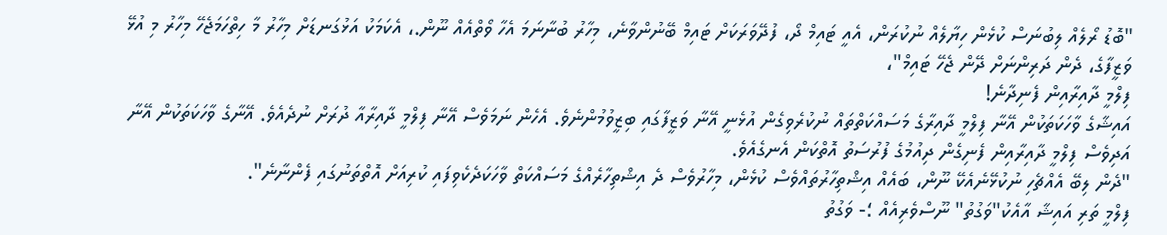"ބޮޑު ރޯލެއް ލިބުނަސް ކުޅެން ހިޔާލެއް ނުކުރަން، އެއީ ޓައިމް ދޯ، ފުދޭވަރަކަށް ޓައިމް ބޭނުންވާނެ، މިހާރު ބުނާނަމަ އެހާ ވޯތްއެއް ނޫން.، އެކަމަކު އަޅުގަނޑަށް މިހާރު މާ ހިތްހަމަޖެހޭ މިހާރު މި އުޅޭ ވަޒީފާގެ، ދެން ދަރިންނަށް ދޭން ޖެހޭ ޓައިމް"،
ފިލްމީ ދާއިރާއިން ފެނިދާނެ!
އައިޝާގެ ވާހަކަތަކުން އޭނާ ފިލްމީ ދާއިރާގެ މަސައްކަތްތައް ނުކުރެވިގެން އުޅެނީ އޭނާ ވަޒީފާގައި ބިޒީވުމުންނެވެ. އެހެން ނަމަވެސް އޭނާ ފިލްމީ ދާއިރާއާ ދުރަށް ނުދެއެވެ. އޭނާގެ ވާހަކަތަކުން އޭނާ އަދިވެސް ފިލްމީ ދާއިރާއިން ފެނިގެން ދިއުމުގެ ފުރުސަތު އޮތްކަން އެނގެއެވެ.
"ދެން ލިބޭ އެއްޗެހި ނުކުޅޭނެއެކޭ ނޫން، ބައެއް އިޝްތިހާރުތައްވެސް ކުޅެން، މިހާރުވެސް ދެ އިޝްތިހާރެއްގެ މަސައްކަތް ވާހަކަދެކެވިފައި ކުރިއަށް އޮތްތަނުގައި ފެންނާނެ".
ފިލްމީ ތަރި އައިޝާ އާއެކު"ވަގުތު" ނޫސްވެރިއެއް ؛- ވަގުތު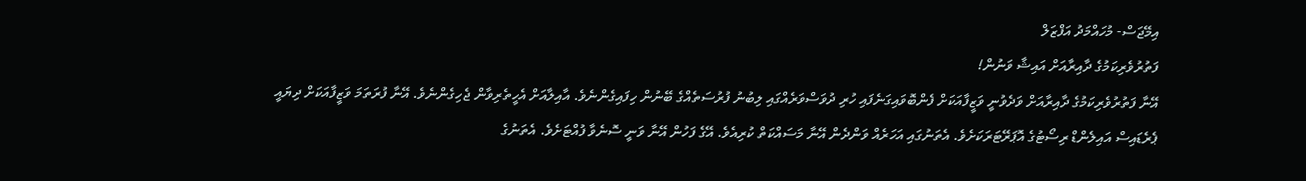އިމޭޖަސް- މުހައްމަދު އަފްޒަލް
ފަތުރުވެރިކަމުގެ ދާއިރާއަށް އައިޝާ ވަނުން!
އޭނާ ފަތުރުވެރިކަމުގެ ދާއިރާއަށް ވަދެވުނީ ވަޒީފާއަކަށް ފެންބޮވައިގަނެފައި ހުރި ދުވަސްވަރެއްގައި ލިބުނު ފުރުސަތެއްގެ ބޭނުން ހިފައިގެންނެވެ. އާއިލާއަށް އެހީތެރިވާން ޖެހިގެންނެވެ. އޭނާ ފުރަތަމަ ވަޒީފާއަކަށް ދިޔައީ ޕެރެޑައިސް އައިލެންޑް ރިސޯޓުގެ އޮޕަރޭޓަރަކަށެވެ. އެތަނުގައި އަހަރެއް ވަންދެން އޭނާ މަސައްކަތް ކުރިއެވެ. އޭގެ ފަހުން އޭނާ ވަނީ ސޮނެވާ ފުއްޓަށެވެ. އެތަނުގެ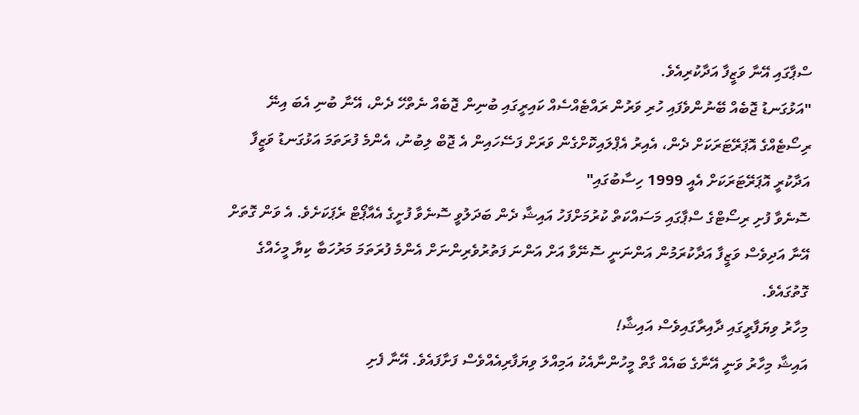ސްޕާގައި އޭނާ ވަޒީފާ އަދާކުރިއެވެ.
"އަޅުގަނޑު ޖޮބެއް ބޭނުންވެފައި ހުރި ވަރުން ރައްޓެއްސެއް ކައިރީގައި ބުނިން ޖޮބެއް ނެތްހޭ ދެން، އޭނާ ބުނި އެބަ އިނޭ ރިސޯޓެއްގެ އޮޕަރޭޓަރަކަށް ދެން، އެއިރު އެޕްލައިކޮށްގެން ވަރަށް ފަސޭހައިން އެ ޖޮބް ލިބުނު، އެންމެ ފުރަތަމަ އަޅުގަނޑު ވަޒީފާ އަދާކުރީ އޮޕަރޭޓަރަކަށް އެއީ 1999 ހިސާބުގައި"
ސޮނެވާ ފުށި ރިސޯޓްގެ ސްޕާގައި މަސައްކަތް ކުރުމަށްފަހު އައިޝާ ދެން ބަދަލުވީ ސޮނެވާ ފުށީގެ އެއާޕޯޓް ރެޕަކަށެވެ. އެ ވަން ގޮތަށް އޭނާ އަދިވެސް ވަޒީފާ އަދާކުރަމުން އަންނަނީ ސޮނޭވާ އަށް އަންނަ ފަތުރުވެރިންނަށް އެންމެ ފުރަތަމަ މަރުހަބާ ކިޔާ މީހެއްގެ ގޮތުގައެވެ.
މިހާރު ވިޔަފާރީގައި ދާއިރާގައިވެސް އައިޝާ!
އައިޝާ މިހާރު ވަނީ އޭނާގެ ބައެއް ގާތް މީހުންނާއެކު އަމިއްލަ ވިޔަފާރިއެއްވެސް ފަށާފައެވެ. އޭނާ ފެށި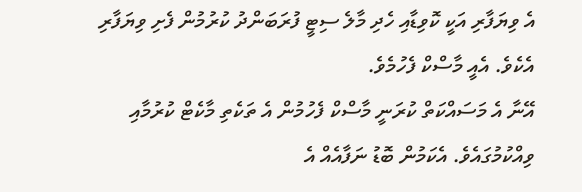އެ ވިޔަފާރި އަކީ ކޮވިޑާއި ހެދި މާލެ ސިޓީ ފުރަބަންދު ކުރުމުން ފެށި ވިޔަފާރި އެކެވެ. އެއީ މާސްކް ފެހުމެވެ.
އޭނާ އެ މަސައްކަތް ކުރަނީ މާސްކް ފެހުމުން އެ ތަކެތި މާކެޓް ކުރުމާއި ވިއްކުމުގައެވެ. އެކަމުން ބޮޑު ނަފާއެއް އެ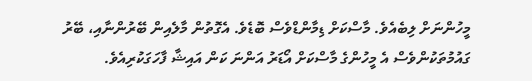މީހުންނަށް ލިބެއެވެ. މާސްކަށް ޑިމާންޑްވެސް ބޮޑެވެ. އެގޮތުން މާލެއިން ބޭރުންނާއި، ބޭރު ގައުމުތަކުންވެސް އެ މީހުންގެ މާސްކަށް އޯޑަރު އަންނަ ކަން އައިޝާ ފާހަގަކުރިއެވެ.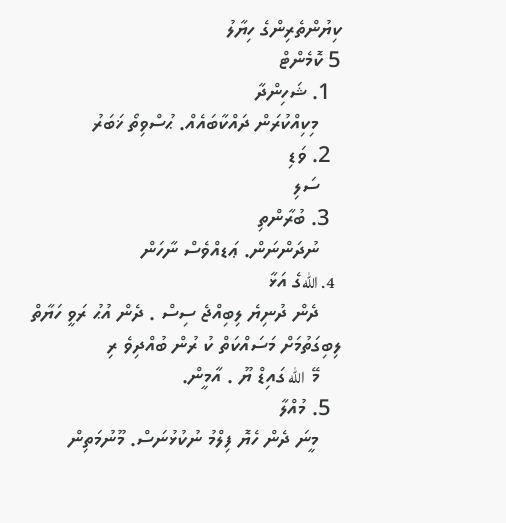ކިޔުންތެރިންގެ ހިޔާލު
5 ކޮމެންޓް
  1. ޝަހިންދާ
    މިކިއްކުރަން ދައްކާބައެއް. ޙުސްވިތޯ ޚަބަރު
  2. ވަޑި
    ސަލި
  3. ބުރާންތި
    ނުދަންނަން. ޢަޑއްވެސް ނާހަން
  4. اللهގެ އަޅާ
    ދެން ދުނިޔެ ލިބިއްޖެ ސިސް . ދެން އުޙު ރަވީ ހަޔާތް ލިބިގަތުމަށް މަސައްކަތް ކު ރުން ބުއްދިވެ ރި
    މޭ الله ގައިޑް ޔޫ . އާމީން.
  5. މުއްލާ
    މީނަ ދެން ހެޔޮ ފިލްމު ނުކުޅުނަސް. މޫނުމަތިން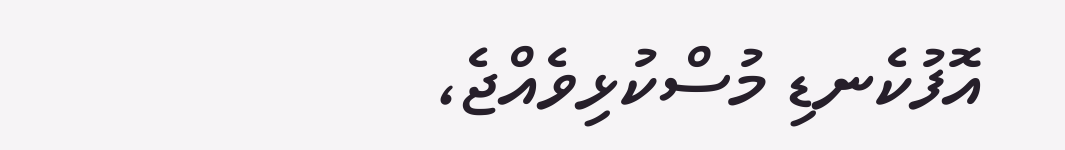އޮފުކެނޑި މުސްކުޅިވެއްޖެ،